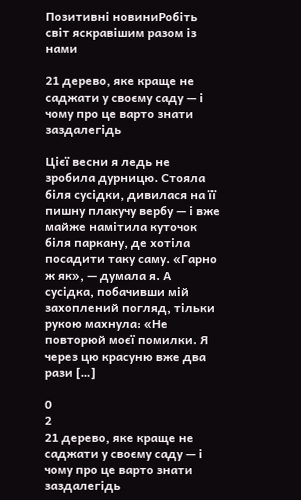Позитивні новиниРобіть світ яскравішим разом із нами

21 дерево, яке краще не саджати у своєму саду — і чому про це варто знати заздалегідь

Цієї весни я ледь не зробила дурницю. Стояла біля сусідки, дивилася на її пишну плакучу вербу — і вже майже намітила куточок біля паркану, де хотіла посадити таку саму. «Гарно ж як», — думала я. А сусідка, побачивши мій захоплений погляд, тільки рукою махнула: «Не повторюй моєї помилки. Я через цю красуню вже два рази […]

0
2
21 дерево, яке краще не саджати у своєму саду — і чому про це варто знати заздалегідь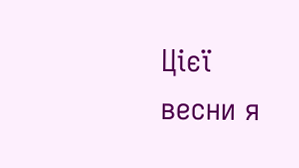Цієї весни я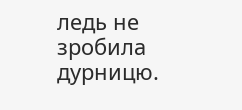ледь не зробила дурницю.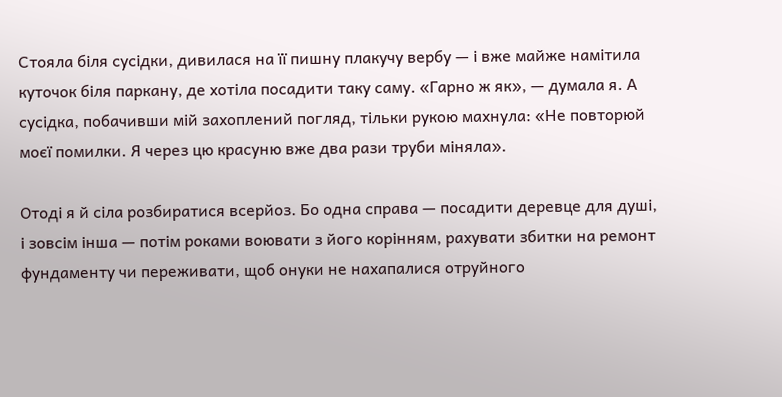Стояла біля сусідки, дивилася на її пишну плакучу вербу — і вже майже намітила куточок біля паркану, де хотіла посадити таку саму. «Гарно ж як», — думала я. А сусідка, побачивши мій захоплений погляд, тільки рукою махнула: «Не повторюй моєї помилки. Я через цю красуню вже два рази труби міняла».

Отоді я й сіла розбиратися всерйоз. Бо одна справа — посадити деревце для душі, і зовсім інша — потім роками воювати з його корінням, рахувати збитки на ремонт фундаменту чи переживати, щоб онуки не нахапалися отруйного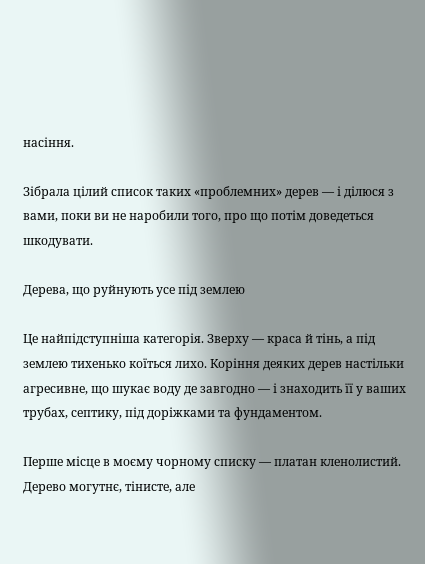насіння.

Зібрала цілий список таких «проблемних» дерев — і ділюся з вами, поки ви не наробили того, про що потім доведеться шкодувати.

Дерева, що руйнують усе під землею

Це найпідступніша категорія. Зверху — краса й тінь, а під землею тихенько коїться лихо. Коріння деяких дерев настільки агресивне, що шукає воду де завгодно — і знаходить її у ваших трубах, септику, під доріжками та фундаментом.

Перше місце в моєму чорному списку — платан кленолистий. Дерево могутнє, тінисте, але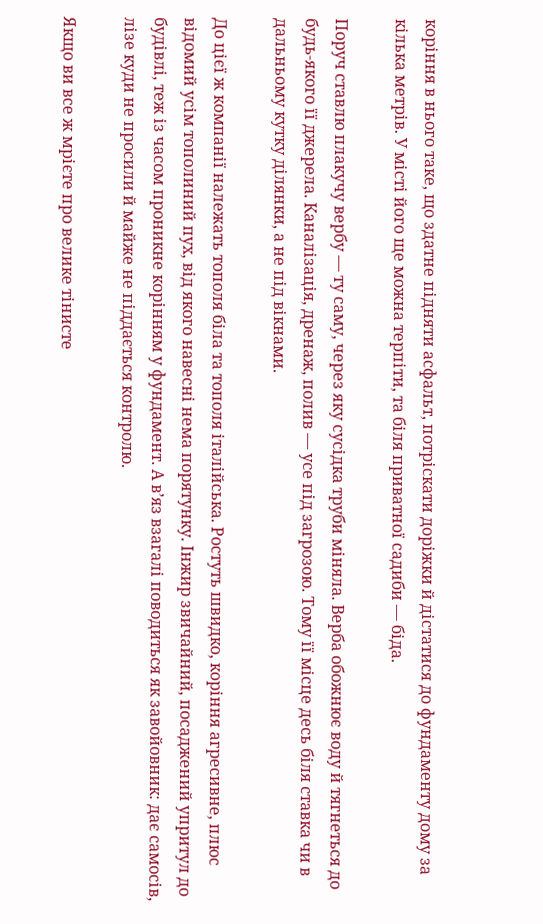коріння в нього таке, що здатне підняти асфальт, потріскати доріжки й дістатися до фундаменту дому за кілька метрів. У місті його ще можна терпіти, та біля приватної садиби — біда.

Поруч ставлю плакучу вербу — ту саму, через яку сусідка труби міняла. Верба обожнює воду й тягнеться до будь-якого її джерела. Каналізація, дренаж, полив — усе під загрозою. Тому її місце десь біля ставка чи в дальньому кутку ділянки, а не під вікнами.

До цієї ж компанії належать тополя біла та тополя італійська. Ростуть швидко, коріння агресивне, плюс відомий усім тополиний пух, від якого навесні нема порятунку. Інжир звичайний, посаджений упритул до будівлі, теж із часом проникне корінням у фундамент. А в’яз взагалі поводиться як завойовник: дає самосів, лізе куди не просили й майже не піддається контролю.

Якщо ви все ж мрієте про велике тінисте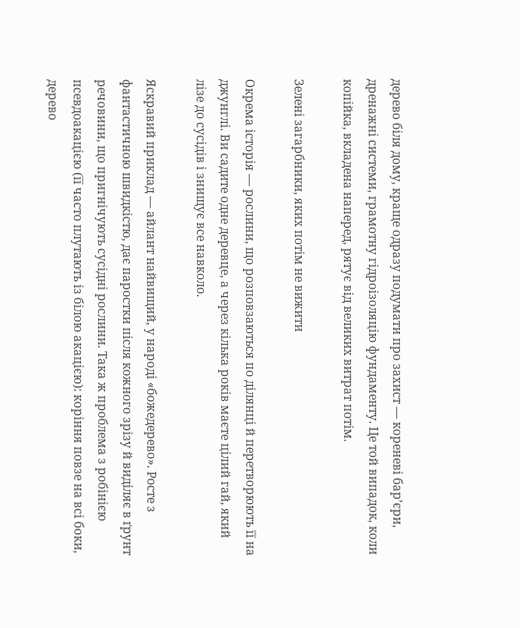дерево біля дому, краще одразу подумати про захист — кореневі бар’єри, дренажні системи, грамотну гідроізоляцію фундаменту. Це той випадок, коли копійка, вкладена наперед, рятує від великих витрат потім.

Зелені загарбники, яких потім не вижити

Окрема історія — рослини, що розповзаються по ділянці й перетворюють її на джунглі. Ви садите одне деревце, а через кілька років маєте цілий гай, який лізе до сусідів і знищує все навколо.

Яскравий приклад — айлант найвищий, у народі «божедерево». Росте з фантастичною швидкістю, дає паростки після кожного зрізу й виділяє в ґрунт речовини, що пригнічують сусідні рослини. Така ж проблема з робінією псевдоакацією (її часто плутають із білою акацією): коріння повзе на всі боки, дерево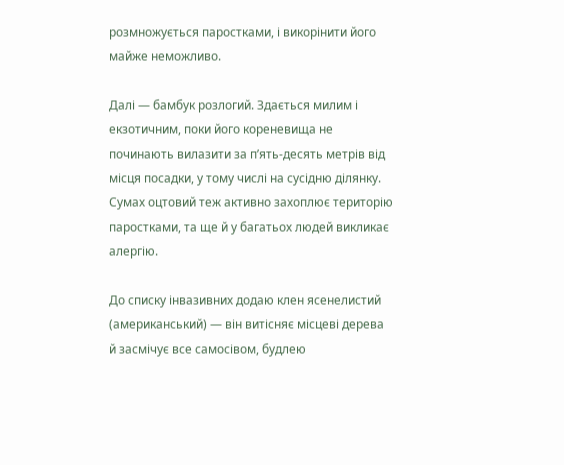розмножується паростками, і викорінити його майже неможливо.

Далі — бамбук розлогий. Здається милим і екзотичним, поки його кореневища не починають вилазити за п’ять-десять метрів від місця посадки, у тому числі на сусідню ділянку. Сумах оцтовий теж активно захоплює територію паростками, та ще й у багатьох людей викликає алергію.

До списку інвазивних додаю клен ясенелистий (американський) — він витісняє місцеві дерева й засмічує все самосівом, будлею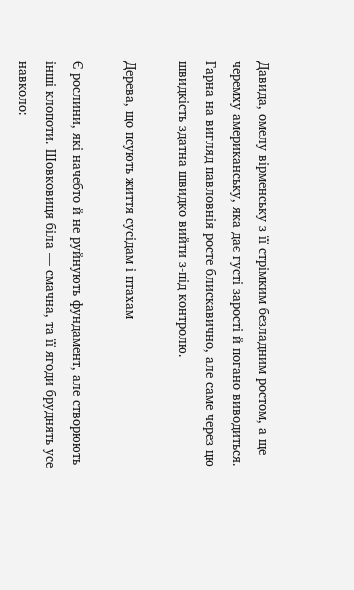Давида, омелу вірменську з її стрімким безладним ростом, а ще черемху американську, яка дає густі зарості й погано виводиться. Гарна на вигляд павловнія росте блискавично, але саме через цю швидкість здатна швидко вийти з-під контролю.

Дерева, що псують життя сусідам і птахам

Є рослини, які начебто й не руйнують фундамент, але створюють інші клопоти. Шовковиця біла — смачна, та її ягоди бруднять усе навколо: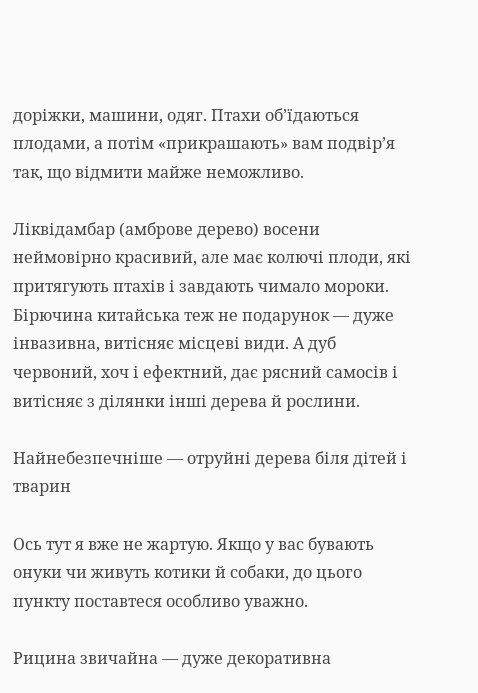доріжки, машини, одяг. Птахи об’їдаються плодами, а потім «прикрашають» вам подвір’я так, що відмити майже неможливо.

Ліквідамбар (амбpове дерево) восени неймовірно красивий, але має колючі плоди, які притягують птахів і завдають чимало мороки. Бірючина китайська теж не подарунок — дуже інвазивна, витісняє місцеві види. А дуб червоний, хоч і ефектний, дає рясний самосів і витісняє з ділянки інші дерева й рослини.

Найнебезпечніше — отруйні дерева біля дітей і тварин

Ось тут я вже не жартую. Якщо у вас бувають онуки чи живуть котики й собаки, до цього пункту поставтеся особливо уважно.

Рицина звичайна — дуже декоративна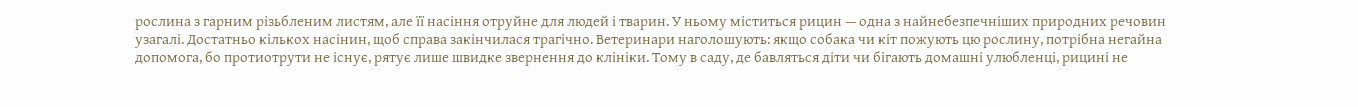рослина з гарним різьбленим листям, але її насіння отруйне для людей і тварин. У ньому міститься рицин — одна з найнебезпечніших природних речовин узагалі. Достатньо кількох насінин, щоб справа закінчилася трагічно. Ветеринари наголошують: якщо собака чи кіт пожують цю рослину, потрібна негайна допомога, бо протиотрути не існує, рятує лише швидке звернення до клініки. Тому в саду, де бавляться діти чи бігають домашні улюбленці, рицині не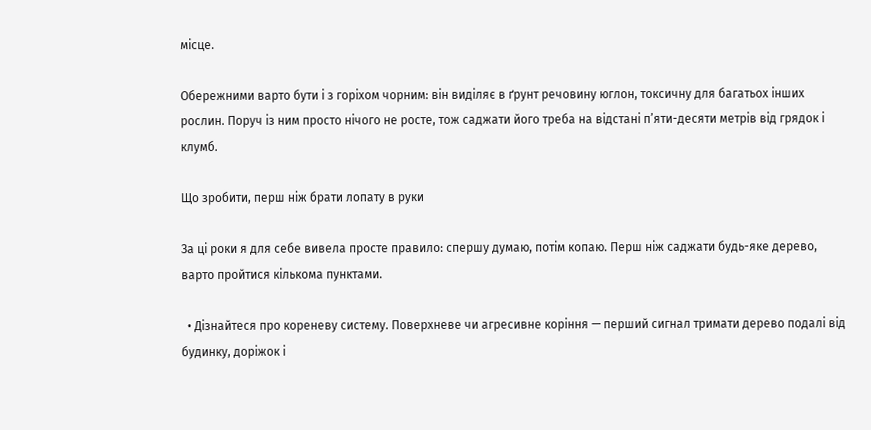місце.

Обережними варто бути і з горіхом чорним: він виділяє в ґрунт речовину юглон, токсичну для багатьох інших рослин. Поруч із ним просто нічого не росте, тож саджати його треба на відстані п’яти-десяти метрів від грядок і клумб.

Що зробити, перш ніж брати лопату в руки

За ці роки я для себе вивела просте правило: спершу думаю, потім копаю. Перш ніж саджати будь-яке дерево, варто пройтися кількома пунктами.

  • Дізнайтеся про кореневу систему. Поверхневе чи агресивне коріння — перший сигнал тримати дерево подалі від будинку, доріжок і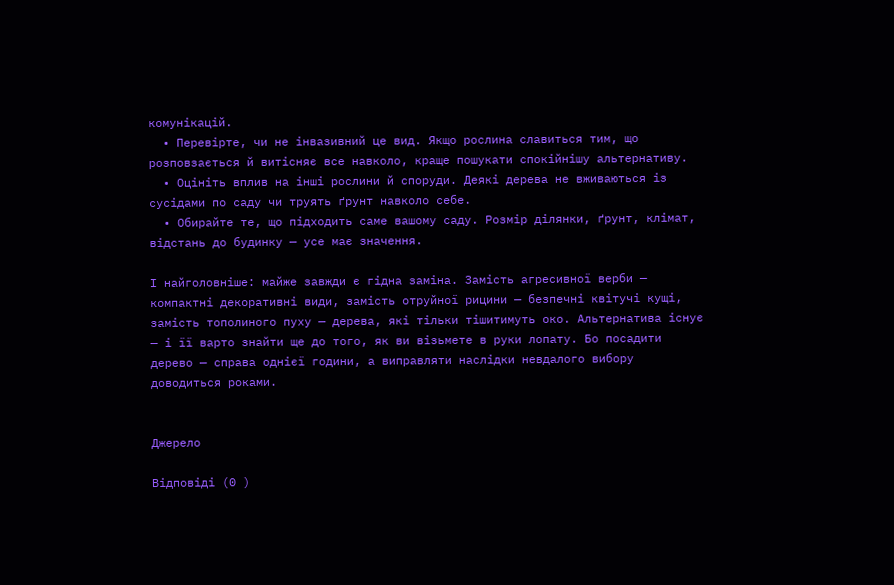комунікацій.
  • Перевірте, чи не інвазивний це вид. Якщо рослина славиться тим, що розповзається й витісняє все навколо, краще пошукати спокійнішу альтернативу.
  • Оцініть вплив на інші рослини й споруди. Деякі дерева не вживаються із сусідами по саду чи труять ґрунт навколо себе.
  • Обирайте те, що підходить саме вашому саду. Розмір ділянки, ґрунт, клімат, відстань до будинку — усе має значення.

І найголовніше: майже завжди є гідна заміна. Замість агресивної верби — компактні декоративні види, замість отруйної рицини — безпечні квітучі кущі, замість тополиного пуху — дерева, які тільки тішитимуть око. Альтернатива існує — і її варто знайти ще до того, як ви візьмете в руки лопату. Бо посадити дерево — справа однієї години, а виправляти наслідки невдалого вибору доводиться роками.


Джерело

Відповіді (0 )